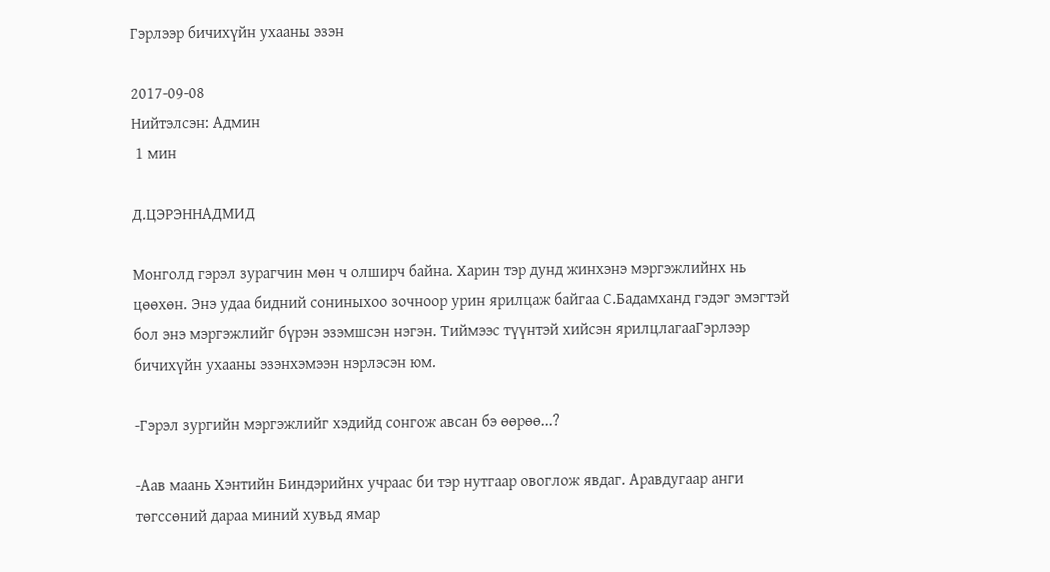Гэрлээр бичихүйн ухааны эзэн

2017-09-08
Нийтэлсэн: Админ
 1 мин

Д.ЦЭРЭННАДМИД

Монголд гэрэл зурагчин мөн ч олширч байна. Харин тэр дунд жинхэнэ мэргэжлийнх нь цөөхөн. Энэ удаа бидний сониныхоо зочноор урин ярилцаж байгаа С.Бадамханд гэдэг эмэгтэй бол энэ мэргэжлийг бүрэн эзэмшсэн нэгэн. Тиймээс түүнтэй хийсэн ярилцлагааГэрлээр бичихүйн ухааны эзэнхэмээн нэрлэсэн юм.

-Гэрэл зургийн мэргэжлийг хэдийд сонгож авсан бэ өөрөө...?

-Аав маань Хэнтийн Биндэрийнх учраас би тэр нутгаар овоглож явдаг. Аравдугаар анги төгссөний дараа миний хувьд ямар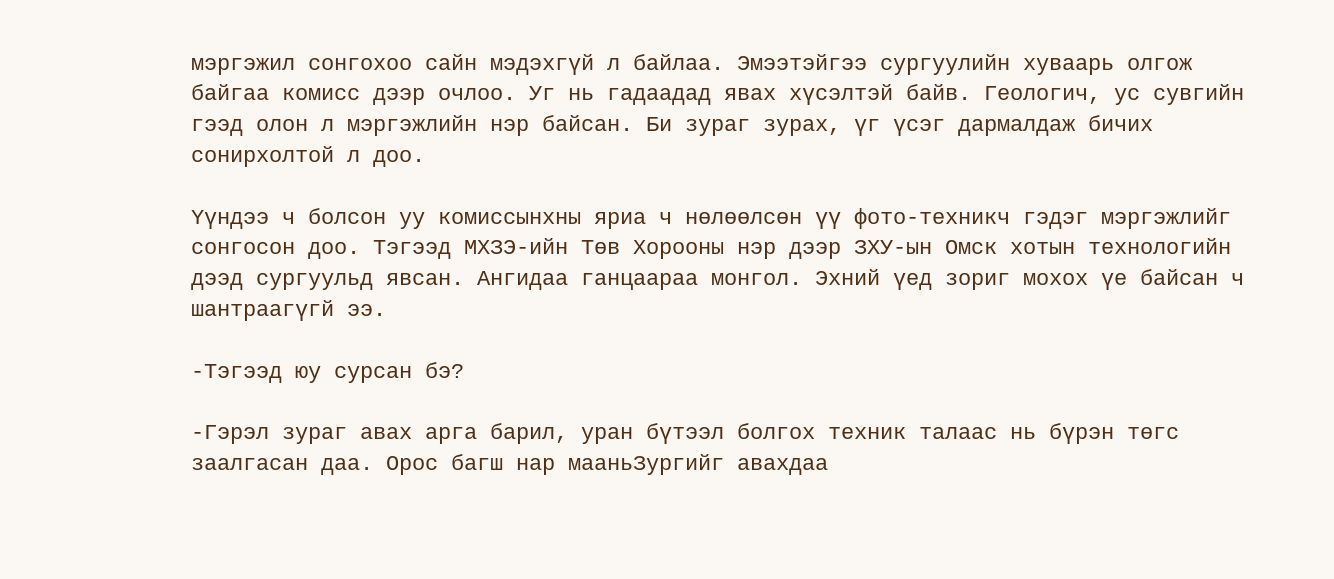мэргэжил сонгохоо сайн мэдэхгүй л байлаа. Эмээтэйгээ сургуулийн хуваарь олгож байгаа комисс дээр очлоо. Уг нь гадаадад явах хүсэлтэй байв. Геологич, ус сувгийн гээд олон л мэргэжлийн нэр байсан. Би зураг зурах, үг үсэг дармалдаж бичих сонирхолтой л доо.

Үүндээ ч болсон уу комиссынхны яриа ч нөлөөлсөн үү фото-техникч гэдэг мэргэжлийг сонгосон доо. Тэгээд МХЗЭ-ийн Төв Хорооны нэр дээр ЗХУ-ын Омск хотын технологийн дээд сургуульд явсан. Ангидаа ганцаараа монгол. Эхний үед зориг мохох үе байсан ч шантраагүгй ээ.

-Тэгээд юу сурсан бэ?

-Гэрэл зураг авах арга барил, уран бүтээл болгох техник талаас нь бүрэн төгс заалгасан даа. Орос багш нар мааньЗургийг авахдаа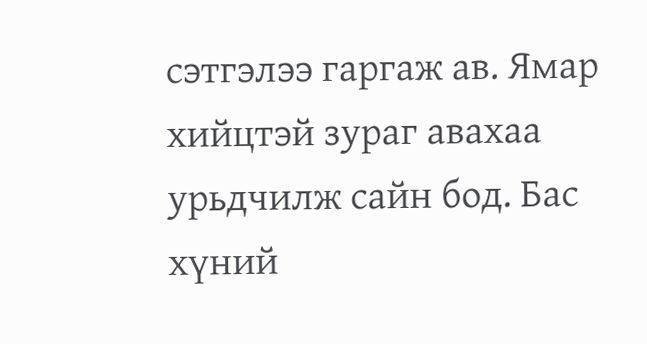сэтгэлээ гаргаж ав. Ямар хийцтэй зураг авахаа урьдчилж сайн бод. Бас хүний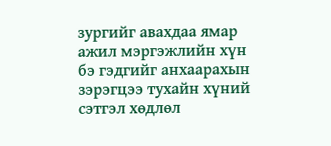зургийг авахдаа ямар ажил мэргэжлийн хүн бэ гэдгийг анхаарахын зэрэгцээ тухайн хүний сэтгэл хөдлөл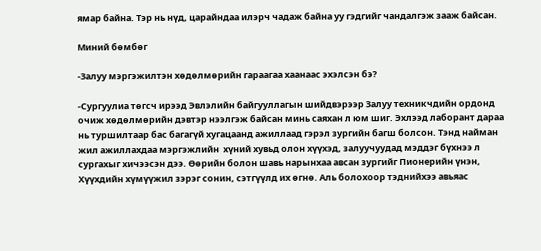ямар байна. Тэр нь нүд, царайндаа илэрч чадаж байна уу гэдгийг чандалгэж зааж байсан.

Миний бөмбөг

-Залуу мэргэжилтэн хөдөлмөрийн гараагаа хаанаас эхэлсэн бэ?

-Сургуулиа төгсч ирээд Эвлэлийн байгууллагын шийдвэрээр Залуу техникчдийн ордонд очиж хөдөлмөрийн дэвтэр нээлгэж байсан минь саяхан л юм шиг. Эхлээд лаборант дараа нь туршилтаар бас багагүй хугацаанд ажиллаад гэрэл зургийн багш болсон. Тэнд найман жил ажиллахдаа мэргэжлийн  хүний хувьд олон хүүхэд, залуучуудад мэддэг бүхнээ л сургахыг хичээсэн дээ. Өөрийн болон шавь нарынхаа авсан зургийг Пионерийн үнэн, Хүүхдийн хүмүүжил зэрэг сонин, сэтгүүлд их өгнө. Аль болохоор тэднийхээ авьяас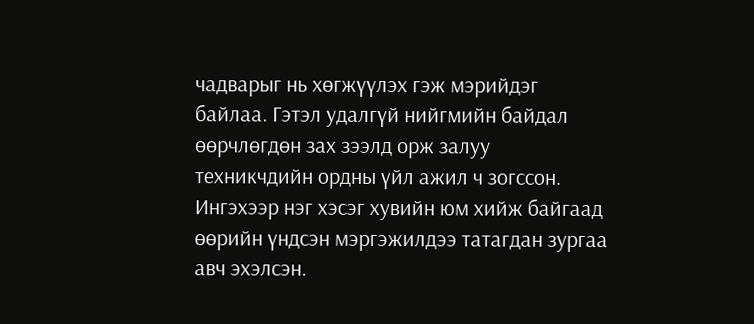чадварыг нь хөгжүүлэх гэж мэрийдэг байлаа. Гэтэл удалгүй нийгмийн байдал өөрчлөгдөн зах зээлд орж залуу техникчдийн ордны үйл ажил ч зогссон. Ингэхээр нэг хэсэг хувийн юм хийж байгаад өөрийн үндсэн мэргэжилдээ татагдан зургаа авч эхэлсэн.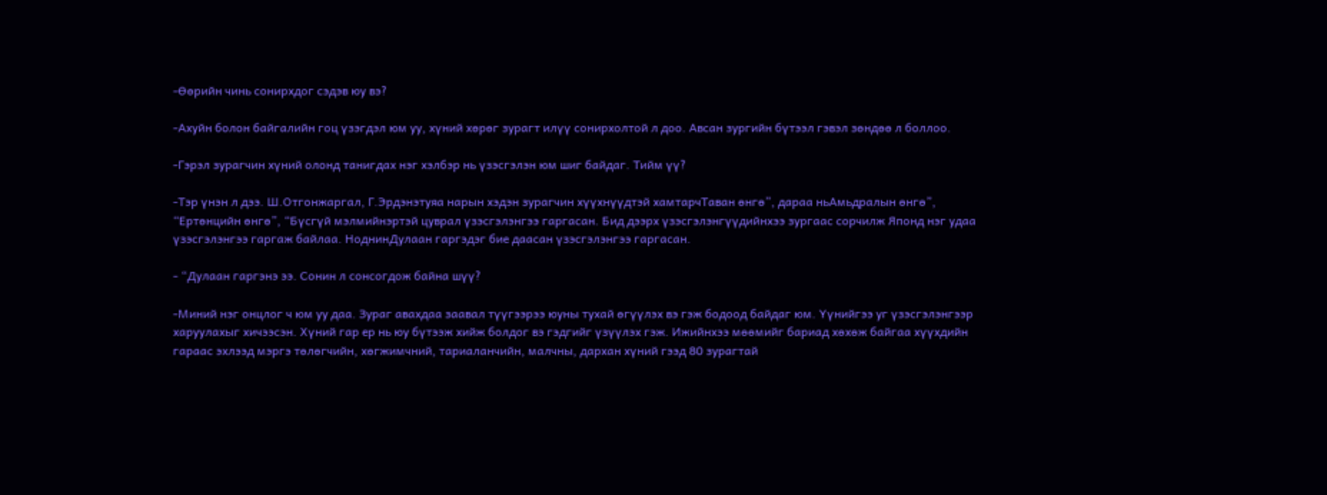-Өөрийн чинь сонирхдог сэдэв юу вэ?

-Ахуйн болон байгалийн гоц үзэгдэл юм уу, хүний хөрөг зурагт илүү сонирхолтой л доо. Авсан зургийн бүтээл гэвэл зөндөө л боллоо.

-Гэрэл зурагчин хүний олонд танигдах нэг хэлбэр нь үзэсгэлэн юм шиг байдаг. Тийм үү?

-Тэр үнэн л дээ. Ш.Отгонжаргал, Г.Эрдэнэтуяа нарын хэдэн зурагчин хүүхнүүдтэй хамтарчТаван өнгө”, дараа ньАмьдралын өнгө”, “Ертөнцийн өнгө”, “Бүсгүй мэлмийнэртэй цуврал үзэсгэлэнгээ гаргасан. Бид дээрх үзэсгэлэнгүүдийнхээ зургаас сорчилж Японд нэг удаа үзэсгэлэнгээ гаргаж байлаа. НоднинДулаан гаргэдэг бие даасан үзэсгэлэнгээ гаргасан.

- “Дулаан гаргэнэ ээ. Сонин л сонсогдож байна шүү?

-Миний нэг онцлог ч юм уу даа. Зураг авахдаа заавал түүгээрээ юуны тухай өгүүлэх вэ гэж бодоод байдаг юм. Үүнийгээ уг үзэсгэлэнгээр харуулахыг хичээсэн. Хүний гар ер нь юу бүтээж хийж болдог вэ гэдгийг үзүүлэх гэж. Ижийнхээ мөөмийг бариад хөхөж байгаа хүүхдийн гараас эхлээд мэргэ төлөгчийн, хөгжимчний, тариаланчийн, малчны, дархан хүний гээд 80 зурагтай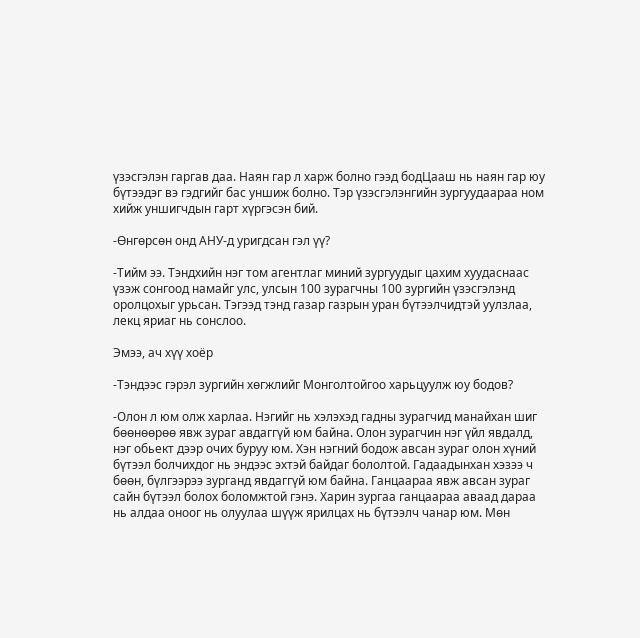үзэсгэлэн гаргав даа. Наян гар л харж болно гээд бодЦааш нь наян гар юу бүтээдэг вэ гэдгийг бас уншиж болно. Тэр үзэсгэлэнгийн зургуудаараа ном хийж уншигчдын гарт хүргэсэн бий.

-Өнгөрсөн онд АНУ-д уригдсан гэл үү?

-Тийм ээ. Тэндхийн нэг том агентлаг миний зургуудыг цахим хуудаснаас үзэж сонгоод намайг улс, улсын 100 зурагчны 100 зургийн үзэсгэлэнд оролцохыг урьсан. Тэгээд тэнд газар газрын уран бүтээлчидтэй уулзлаа, лекц яриаг нь сонслоо.

Эмээ, ач хүү хоёр

-Тэндээс гэрэл зургийн хөгжлийг Монголтойгоо харьцуулж юу бодов?

-Олон л юм олж харлаа. Нэгийг нь хэлэхэд гадны зурагчид манайхан шиг бөөнөөрөө явж зураг авдаггүй юм байна. Олон зурагчин нэг үйл явдалд, нэг обьект дээр очих буруу юм. Хэн нэгний бодож авсан зураг олон хүний бүтээл болчихдог нь эндээс эхтэй байдаг бололтой. Гадаадынхан хэзээ ч бөөн, бүлгээрээ зурганд явдаггүй юм байна. Ганцаараа явж авсан зураг сайн бүтээл болох боломжтой гэнэ. Харин зургаа ганцаараа аваад дараа нь алдаа оноог нь олуулаа шүүж ярилцах нь бүтээлч чанар юм. Мөн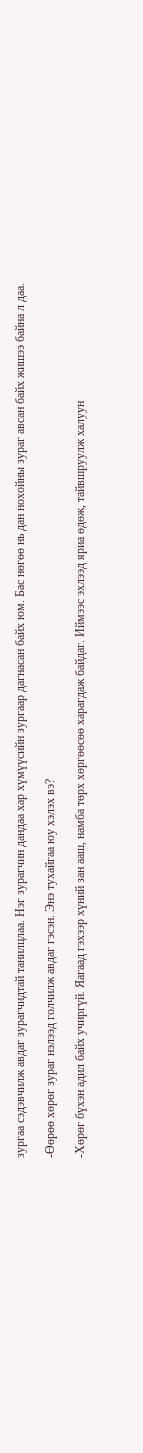зургаа сэдэвчилж авдаг зурагчидтай танилцлаа. Нэг зурагчин дандаа хар хүмүүсийн зургаар дагнасан байх юм. Бас нөгөө нь дан нохойны зураг авсан байх жишээ байна л даа.

-Өөрөө хөрөг зураг нэлээд голчилж авдаг гэсэн. Энэ тухайгаа юу хэлэх вэ?

-Хөрөг бүхэн адил байх учиргүй. Яагаад гэхээр хүний зан ааш, намба төрх хөргөөсөө харагдаж байдаг. Иймээс эхлээд яриа өдөж, тайвшруулж халуун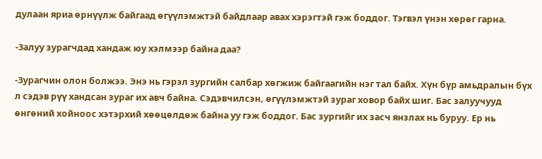дулаан яриа өрнүүлж байгаад өгүүлэмжтэй байдлаар авах хэрэгтэй гэж боддог. Тэгвэл үнэн хөрөг гарна.

-Залуу зурагчдад хандаж юу хэлмээр байна даа?

-Зурагчин олон болжээ. Энэ нь гэрэл зургийн салбар хөгжиж байгаагийн нэг тал байх. Хүн бүр амьдралын бүх л сэдэв рүү хандсан зураг их авч байна. Сэдэвчилсэн, өгүүлэмжтэй зураг ховор байх шиг. Бас залуучууд өнгөний хойноос хэтэрхий хөөцөлдөж байна уу гэж боддог. Бас зургийг их засч янзлах нь буруу. Ер нь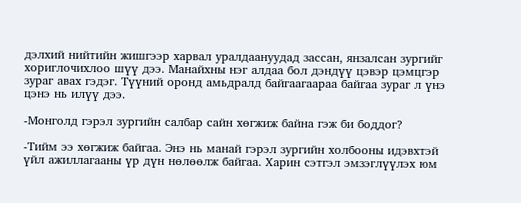дэлхий нийтийн жишгээр харвал уралдаануудад зассан, янзалсан зургийг хориглочихлоо шүү дээ. Манайхны нэг алдаа бол дэндүү цэвэр цэмцгэр зураг авах гэдэг. Түүний оронд амьдралд байгаагаараа байгаа зураг л үнэ цэнэ нь илүү дээ.

-Монголд гэрэл зургийн салбар сайн хөгжиж байна гэж би боддог?

-Тийм ээ хөгжиж байгаа. Энэ нь манай гэрэл зургийн холбооны идэвхтэй үйл ажиллагааны үр дүн нөлөөлж байгаа. Харин сэтгэл эмзэглүүлэх юм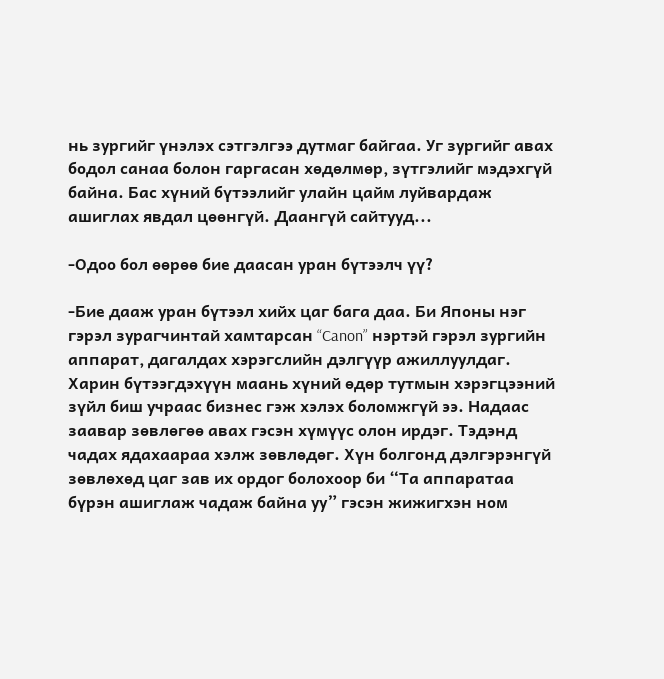нь зургийг үнэлэх сэтгэлгээ дутмаг байгаа. Уг зургийг авах бодол санаа болон гаргасан хөдөлмөр, зүтгэлийг мэдэхгүй байна. Бас хүний бүтээлийг улайн цайм луйвардаж ашиглах явдал цөөнгүй. Даангүй сайтууд...

-Одоо бол өөрөө бие даасан уран бүтээлч үү?

-Бие дааж уран бүтээл хийх цаг бага даа. Би Японы нэг гэрэл зурагчинтай хамтарсан “Canon” нэртэй гэрэл зургийн аппарат, дагалдах хэрэгслийн дэлгүүр ажиллуулдаг. Харин бүтээгдэхүүн маань хүний өдөр тутмын хэрэгцээний зүйл биш учраас бизнес гэж хэлэх боломжгүй ээ. Надаас заавар зөвлөгөө авах гэсэн хүмүүс олон ирдэг. Тэдэнд чадах ядахаараа хэлж зөвлөдөг. Хүн болгонд дэлгэрэнгүй зөвлөхөд цаг зав их ордог болохоор би “Та аппаратаа бүрэн ашиглаж чадаж байна уу” гэсэн жижигхэн ном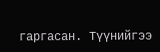гаргасан. Түүнийгээ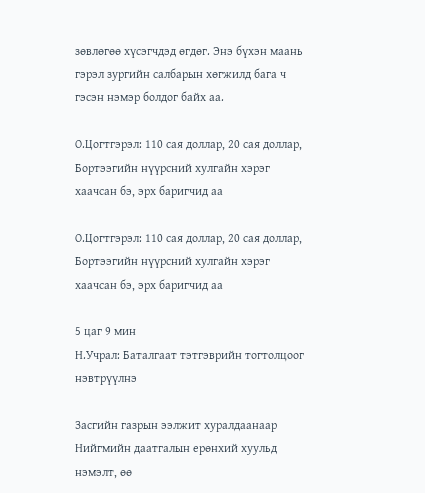зөвлөгөө хүсэгчдэд өгдөг. Энэ бүхэн маань гэрэл зургийн салбарын хөгжилд бага ч гэсэн нэмэр болдог байх аа.

О.Цогтгэрэл: 110 сая доллар, 20 сая доллар, Бортээгийн нүүрсний хулгайн хэрэг хаачсан бэ, эрх баригчид аа

О.Цогтгэрэл: 110 сая доллар, 20 сая доллар, Бортээгийн нүүрсний хулгайн хэрэг хаачсан бэ, эрх баригчид аа

5 цаг 9 мин
Н.Учрал: Баталгаат тэтгэврийн тогтолцоог нэвтрүүлнэ

Засгийн газрын ээлжит хуралдаанаар Нийгмийн даатгалын ерөнхий хуульд нэмэлт, өө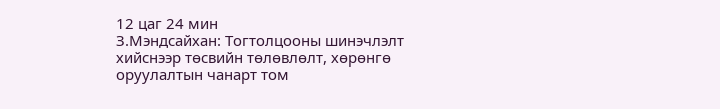12 цаг 24 мин
З.Мэндсайхан: Тогтолцооны шинэчлэлт хийснээр төсвийн төлөвлөлт, хөрөнгө оруулалтын чанарт том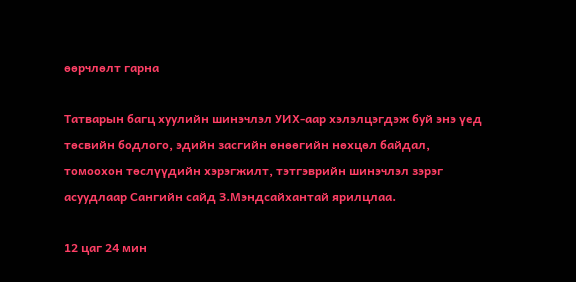өөрчлөлт гарна

Татварын багц хуулийн шинэчлэл УИХ-аар хэлэлцэгдэж буй энэ үед төсвийн бодлого, эдийн засгийн өнөөгийн нөхцөл байдал, томоохон төслүүдийн хэрэгжилт, тэтгэврийн шинэчлэл зэрэг асуудлаар Сангийн сайд З.Мэндсайхантай ярилцлаа.

12 цаг 24 мин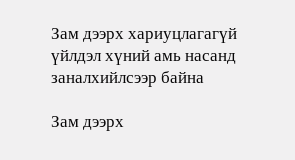Зам дээрх хариуцлагагүй үйлдэл хүний амь насанд заналхийлсээр байна

Зам дээрх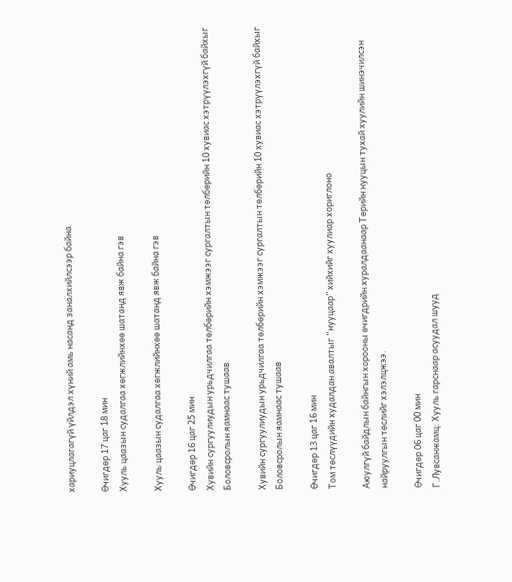хариуцлагагүй үйлдэл хүний амь насанд заналхийлсээр байна

Өчигдөр 17 цаг 18 мин
Хууль цаазын судалгаа хөгжлийнхөө шатанд явж байна гэв

Хууль цаазын судалгаа хөгжлийнхөө шатанд явж байна гэв

Өчигдөр 16 цаг 25 мин
Хувийн сургуулиудын урьдчилгаа төлбөрийн хэмжээг сургалтын төлбөрийн 10 хувиас хэтрүүлэхгүй байхыг Боловсролын яамнаас тушаав

Хувийн сургуулиудын урьдчилгаа төлбөрийн хэмжээг сургалтын төлбөрийн 10 хувиас хэтрүүлэхгүй байхыг Боловсролын яамнаас тушаав

Өчигдөр 13 цаг 16 мин
Том төслүүдийн худалдан авалтыг “нууцаар” хийхийг хуулиар хориглоно

Аюулгүй байдлын байнгын хорооны өчигдрийн хуралдаанаар Төрийн нууцын тухай хуулийн шинэчилсэн найруулгын төслийг хэлэлцжээ.

Өчигдөр 06 цаг 00 мин
Г.Лувсанжамц: Хууль гарснаар асуудал шууд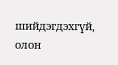шийдэгдэхгүй, олон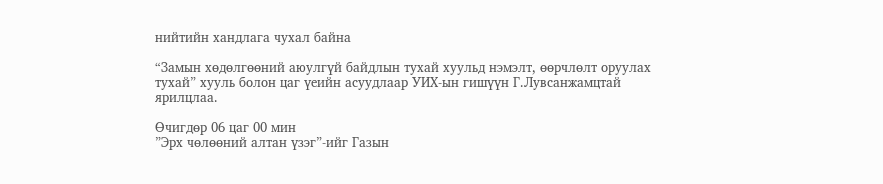нийтийн хандлага чухал байна

“Замын хөдөлгөөний аюулгүй байдлын тухай хуульд нэмэлт, өөрчлөлт оруулах тухай” хууль болон цаг үеийн асуудлаар УИХ-ын гишүүн Г.Лувсанжамцтай ярилцлаа.

Өчигдөр 06 цаг 00 мин
”Эрх чөлөөний алтан үзэг”-ийг Газын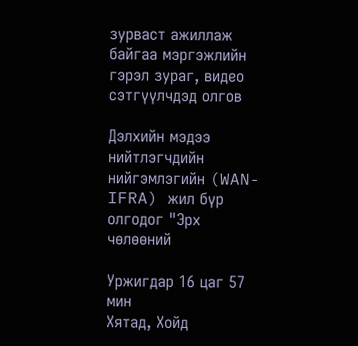зурваст ажиллаж байгаа мэргэжлийн гэрэл зураг, видео сэтгүүлчдэд олгов

Дэлхийн мэдээ нийтлэгчдийн нийгэмлэгийн (WAN-IFRA) жил бүр олгодог "Эрх чөлөөний

Уржигдар 16 цаг 57 мин
Хятад, Хойд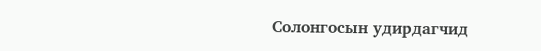Солонгосын удирдагчид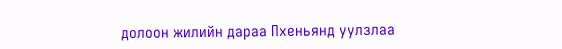долоон жилийн дараа Пхеньянд уулзлаа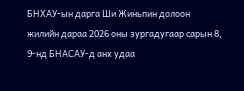БНХАУ-ын дарга Ши Жиньпин долоон жилийн дараа 2026 оны зургадугаар сарын 8, 9-нд БНАСАУ-д анх удаа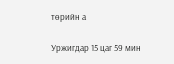төрийн а

Уржигдар 15 цаг 59 мин